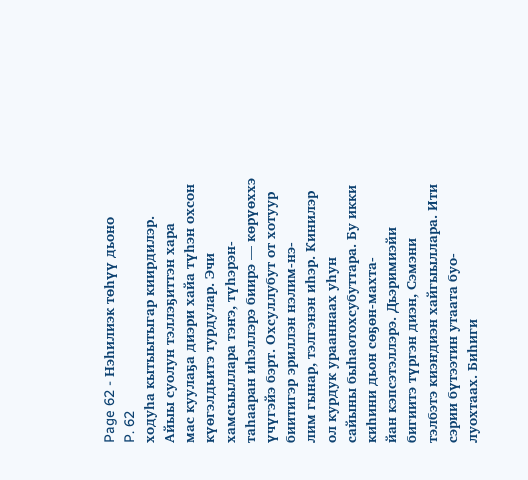Page 62 - Нэһилиэк төһүү дьоно
P. 62
ходуһа кытыытыгар киирдилэр. Айыы суолун тэллэҕиттэн хара
мас куулаҕа диэри хайа түһэн охсон күөгэлдьитэ турдулар. Эчи
хамсыыллара тэҥэ, түһэрэн-таһааран иһэллэрэ биирэ — көрүөххэ
үчүгэйэ бэрт. Охсуллубут от хотуур биитигэр эриллэн нэлим-нэ-
лим гынар, тэлгэнэн иһэр. Кинилэр ол курдук урааннаах уһун
сайыны быһаотохсубуттара. Бу икки киһини дьон сөҕөн-махта-
йан кэпсэтэллэрэ. Дьэримиэйи бигиитэ түргэн диэн, Сэмэни
тэлбэтэ киэҥдиэн хайгыыллара. Ити сэрии бүтээтин утаата буо-
луохтаах. Биһиги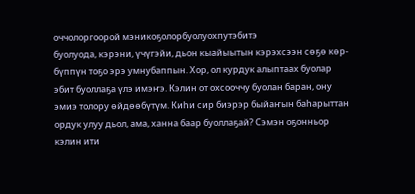оччолоргоорой мэникоҕолорбуолуохпутэбитэ
буолуода, кэрэни, үчүгэйи, дьон кыайыытын кэрэхсээн сөҕө көр-
бүппүн тоҕо эрэ умнубаппын. Хор, ол курдук алыптаах буолар
эбит буоллаҕа үлэ имэҥэ. Кэлин от охсооччу буолан баран, ону
эмиэ толору өйдөөбүтүм. Киһи сир биэрэр быйаҥын баһарыттан
ордук улуу дьол, ама, ханна баар буоллаҕай? Сэмэн оҕонньор
кэлин ити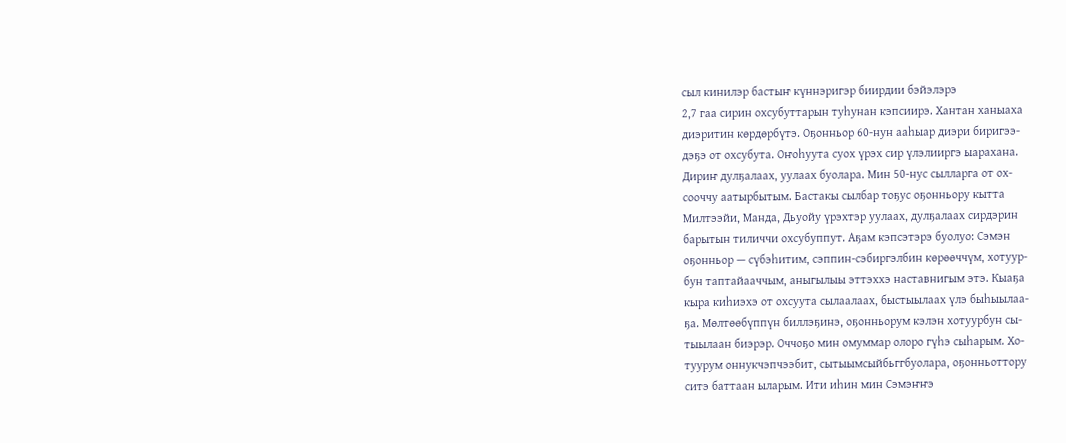сыл кинилэр бастыҥ күннэригэр биирдии бэйэлэрэ
2,7 гаа сирин охсубуттарын туһунан кэпсиирэ. Хантан ханыаха
диэритин көрдөрбүтэ. Оҕонньор 60-нун ааһыар диэри биригээ-
дэҕэ от охсубута. Оҥоһуута суох үрэх сир үлэлииргэ ыарахана.
Дириҥ дулҕалаах, уулаах буолара. Мин 50-нус сылларга от ох-
сооччу аатырбытым. Бастакы сылбар тоҕус оҕонньору кытта
Милтээйи, Манда, Дьуойу үрэхтэр уулаах, дулҕалаах сирдэрин
барытын тиличчи охсубуппут. Аҕам кэпсэтэрэ буолуо: Сэмэн
оҕонньор — сүбэһитим, сэппин-сэбиргэлбин көрөөччүм, хотуур-
бун таптайааччым, аныгылыы эттэххэ наставнигым этэ. Кыаҕа
кыра киһиэхэ от охсуута сылаалаах, быстыылаах үлэ быһыылаа-
ҕа. Мөлтөөбүппүн биллэҕинэ, оҕонньорум кэлэн хотуурбун сы-
тыылаан биэрэр. Оччоҕо мин омуммар олоро гүһэ сыһарым. Хо-
туурум оннукчэпчээбит, сытыымсыйбьггбуолара, оҕонньоттору
ситэ баттаан ыларым. Ити иһин мин Сэмэҥҥэ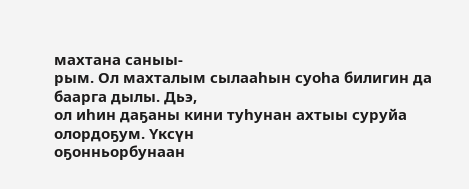махтана саныы-
рым. Ол махталым сылааһын суоһа билигин да баарга дылы. Дьэ,
ол иһин даҕаны кини туһунан ахтыы суруйа олордоҕум. Үксүн
оҕонньорбунаан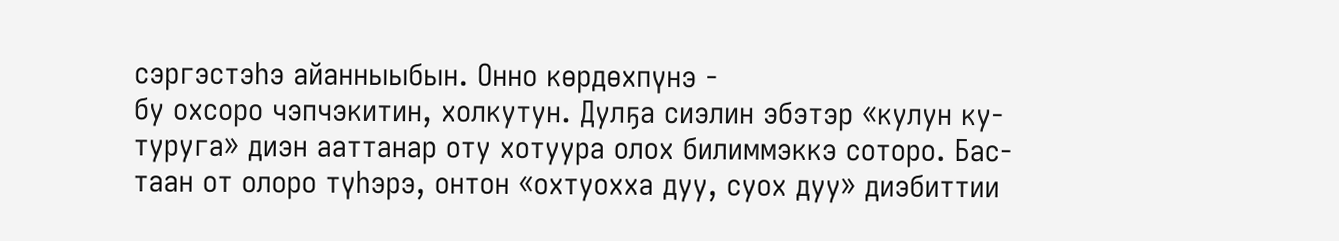сэргэстэһэ айанныыбын. Онно көрдөхпүнэ -
бу охсоро чэпчэкитин, холкутун. Дулҕа сиэлин эбэтэр «кулун ку-
туруга» диэн ааттанар оту хотуура олох билиммэккэ соторо. Бас-
таан от олоро түһэрэ, онтон «охтуохха дуу, суох дуу» диэбиттии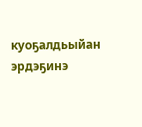куоҕалдьыйан эрдэҕинэ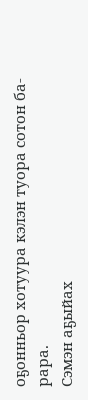оҕонньор хотуура кэлэн туора сотон ба-
рара.
Сэмэн аҕыйах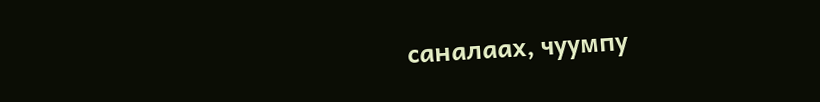саналаах, чуумпу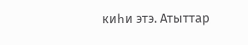киһи этэ. Атыттар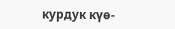курдук күө-